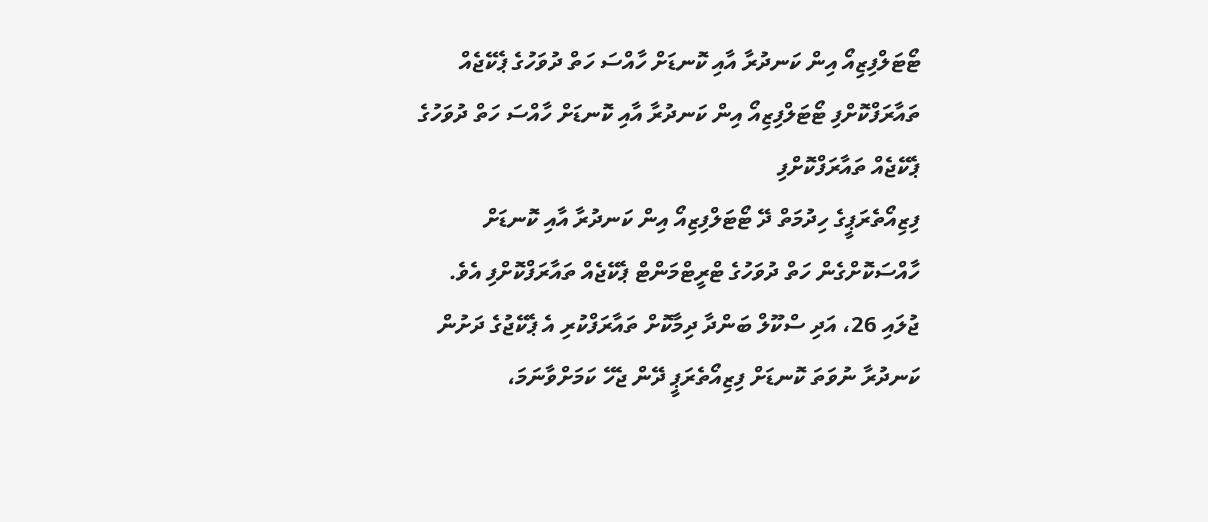ޓޯޓަލްފިޒިއޯ އިން ކަނދުރާ އާއި ކޮނޑަށް ހާއްސަ ހަތް ދުވަހުގެ ޕެކޭޖެއް ތައާރަފްކޮށްފި ޓޯޓަލްފިޒިއޯ އިން ކަނދުރާ އާއި ކޮނޑަށް ހާއްސަ ހަތް ދުވަހުގެ ޕެކޭޖެއް ތައާރަފްކޮށްފި
ފިޒިއޯތެރަޕީގެ ހިދުމަތް ދޭ ޓޯޓަލްފިޒިއޯ އިން ކަނދުރާ އާއި ކޮނޑަށް ހާއްސަކޮށްގެން ހަތް ދުވަހުގެ ޓްރީޓްމަންޓް ޕެކޭޖެއް ތައާރަފްކޮށްފި އެވެ.
ޖުލައި 26، އަދި ސްކޫލް ބަންދާ ދިމާކޮށް ތައާރަފްކުރި އެ ޕެކޭޖުގެ ދަށުން ކަނދުރާ ނުވަތަ ކޮނޑަށް ފިޒިއޯތެރަޕީ ދޭން ޖެހޭ ކަމަށްވާނަމަ،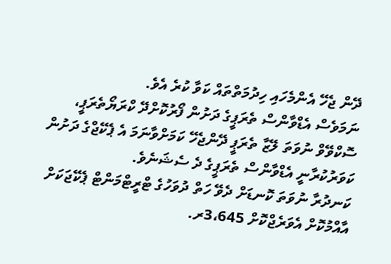ދޭން ޖެހޭ އެންމެހައި ހިދުމަތްތައް ކަވާ ކުރެ އެވެ.
ނަމަވެސް އެޑްވާންސް ތެރަޕީގެ ދަށުން ފޯރުކޮށްދޭ ކްރަޔޯތެރަޕީ، ސޮކްވޭވް ނުވަތަ ލޭޒާ ތެރަޕީ ދޭންޖެހޭ ކަމަށްވާނަމަ އެ ޕެކޭޖްގެ ދަށުން ކަވަރުކުރާނީ އެޑްވާންސް ތެރަޕީގެ ދެ ސެޝަނެވެ.
ކަނދުރާ ނުވަތަ ކޮނޑަށް ދެވޭ ހަތް ދުވަހުގެ ޓްރީޓްމަންޓް ޕެކޭޖަކަށް އާއްމުކޮށް އެވަރެޖްކޮށް 3،645ރ.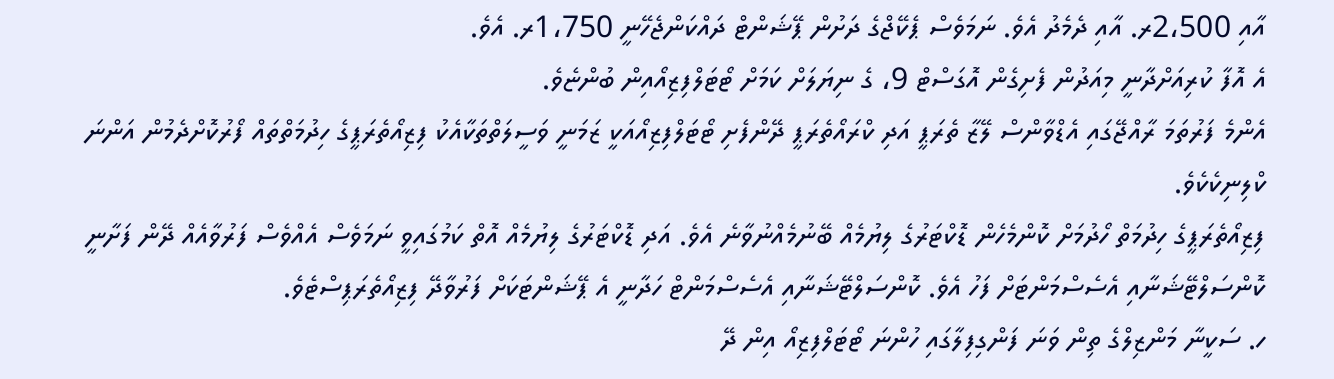އާއި 2،500ރ. އާއި ދެމެދު އެވެ. ނަމަވެސް ޕެކޭޖްގެ ދަށުން ޕޭޝަންޓް ދައްކަންޖެހޭނީ 1،750ރ. އެވެ.
އެ އޮފާ ކުރިއަށްދާނީ މިއަދުން ފެށިގެން އޮގަސްޓް 9، ގެ ނިޔަލަށް ކަމަށް ޓޯޓަލްފިޒިއޯއިން ބުންޏެވެ.
އެންމެ ފަރުތަމަ ރާއްޖޭގައި އެޑްވާންސް ލޭޒާ ތެރަޕީ އަދި ކްރައޯތެރަޕީ ދޭންފެށި ޓޯޓަލްފިޒިއޯއަކީ ޒަމަނީ ވަސީލަތްތަކާއެކު ފިޒިއޯތެރަޕީގެ ހިދުމަތްތައް ފޯރުކޮށްދެމުން އަންނަ ކްލިނިކެކެވެ.
ފިޒިއޯތެރަޕީގެ ހިދުމަތް ހޯދުމަށް ކޮންމެހެން ޑޮކްޓަރުގެ ލިޔުމެއް ބޭނުމެއްނުވާނެ އެވެ. އަދި ޑޮކްޓަރުގެ ލިޔުމެއް އޮތް ކަމުގައިވީ ނަމަވެސް އެއްވެސް ފަރުވާއެއް ދޭން ފަށާނީ ކޮންސަލްޓޭޝަނާއި އެސެސްމަންޓަށް ފަހު އެވެ. ކޮންސަލްޓޭޝަނާއި އެސެސްމަންޓް ހަދާނީ އެ ޕޭޝަންޓަކަށް ފަރުވާދޭ ފިޒިއޯތެރަޕިސްޓެވެ.
ހ. ސަކީނާ މަންޒިލްގެ ތިން ވަނަ ފަންގިފިލާގައި ހުންނަ ޓޯޓަލްފިޒިއޯ އިން ދޭ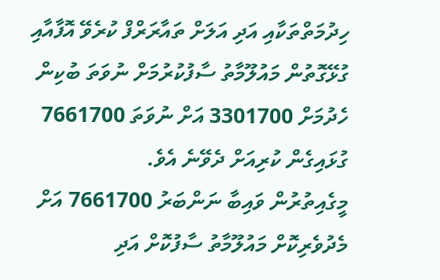ހިދުމަތްތަކާއި އަދި އަލަށް ތައާރަރްފް ކުރެވޭ އޮފާއާއި ގުޅޭގޮތުން މައުލޫމާތު ސާފުކުރުމަށް ނުވަތަ ބުކިން ހެދުމަށް 3301700 އަށް ނުވަތަ 7661700 ގުޅައިގެން ކުރިއަށް ދެވޭނެ އެވެ.
މީގެއިތުރުން ވައިބާ ނަންބަރު 7661700 އަށް މެދުވެރިކޮށް މައުލޫމާތު ސާފުކޮށް އަދި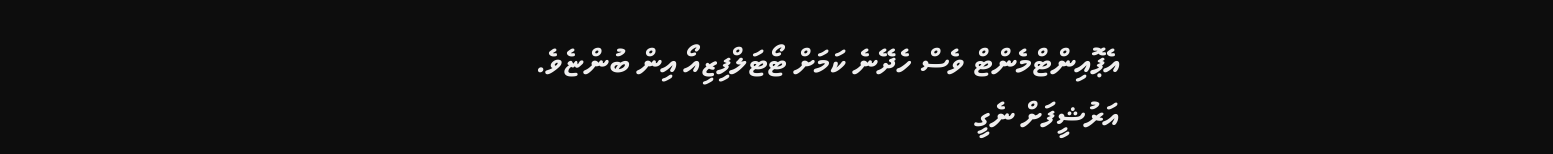އެޕޮއިންޓްމެންޓް ވެސް ހެދޭނެ ކަމަށް ޓޯޓަލްފިޒިއޯ އިން ބުންޏެވެ.
އަރުޝީފަށް ނެގީ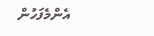އެންމެފަހުން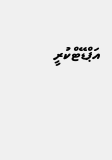އަޕްޑޭޓްކުރީ